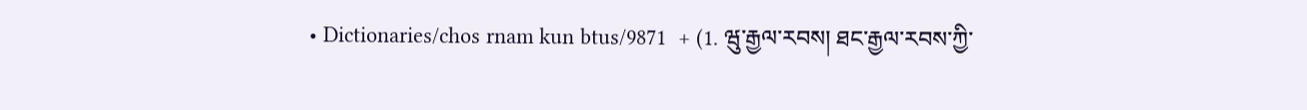• Dictionaries/chos rnam kun btus/9871  + (1. ཝུ་རྒྱལ་རབས། ཐང་རྒྱལ་རབས་ཀྱི་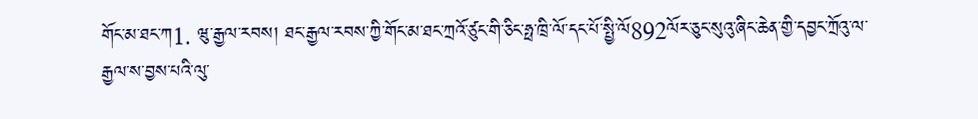གོང་མ་ཐང་ཀ1. ཝུ་རྒྱལ་རབས། ཐང་རྒྱལ་རབས་ཀྱི་གོང་མ་ཐང་ཀྲའོ་ཙུང་གི་ཅིང་ཧྥ་ཁྲི་ལོ་དང་པོ་སྤྱི་ལོ892ལོར་ཅུང་སུའུ་ཞིང་ཆེན་གྱི་དབྱང་ཀྲོའུ་ལ་རྒྱལ་ས་བྱས་པའི་ལུ་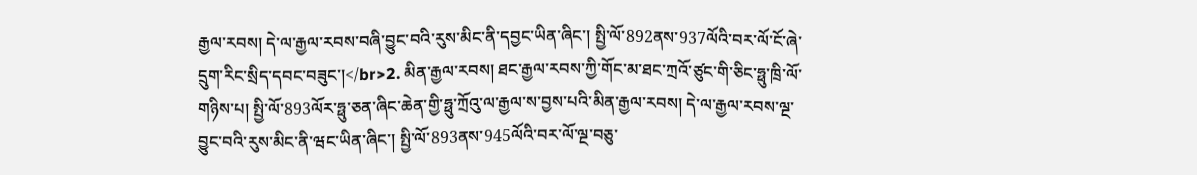རྒྱལ་རབས། དེ་ལ་རྒྱལ་རབས་བཞི་བྱུང་བའི་རུས་མིང་ནི་དབྱང་ཡིན་ཞིང་། སྤྱི་ལོ་892ནས་937ལོའི་བར་ལོ་ངོ་ཞེ་དྲུག་རིང་སྲིད་དབང་བཟུང་།</br>2. མིན་རྒྱལ་རབས། ཐང་རྒྱལ་རབས་ཀྱི་གོང་མ་ཐང་ཀྲའོ་ཙུང་གི་ཅིང་ཧྥུ་ཁྲི་ལོ་གཉིས་པ། སྤྱི་ལོ་893ལོར་ཧྥུ་ཅན་ཞིང་ཆེན་གྱི་ཧྥུ་ཀྲོའུ་ལ་རྒྱལ་ས་བྱས་པའི་མིན་རྒྱལ་རབས། དེ་ལ་རྒྱལ་རབས་ལྔ་བྱུང་བའི་རུས་མིང་ནི་ཝང་ཡིན་ཞིང་། སྤྱི་ལོ་893ནས་945ལོའི་བར་ལོ་ལྔ་བཅུ་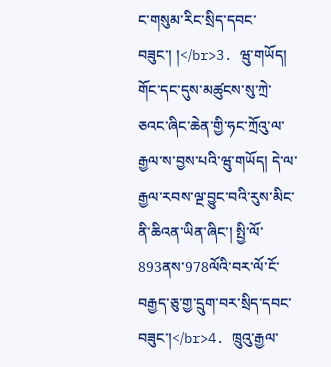ང་གསུམ་རིང་སྲིད་དབང་བཟུང་། །</br>3. ཝུ་གཡོད། གོང་དང་དུས་མཚུངས་སུ་ཀྲེ་ཅའང་ཞིང་ཆེན་གྱི་ཧང་ཀྲོའུ་ལ་རྒྱལ་ས་བྱས་པའི་ཝུ་གཡོད། དེ་ལ་རྒྱལ་རབས་ལྔ་བྱུང་བའི་རུས་མིང་ནི་ཆིའན་ཡིན་ཞིང་། སྤྱི་ལོ་893ནས་978ལོའི་བར་ལོ་ངོ་བརྒྱད་ཅུ་གྱ་དྲུག་བར་སྲིད་དབང་བཟུང་།</br>4. ཁྲུའུ་རྒྱལ་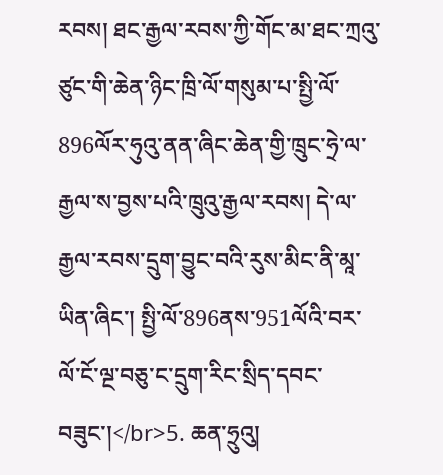རབས། ཐང་རྒྱལ་རབས་ཀྱི་གོང་མ་ཐང་ཀྲའུ་ཙུང་གི་ཆེན་ཉིང་ཁྲི་ལོ་གསུམ་པ་སྤྱི་ལོ་896ལོར་ཧུའུ་ནན་ཞིང་ཆེན་གྱི་ཁྲུང་ཧྲེ་ལ་རྒྱལ་ས་བྱས་པའི་ཁྲུའུ་རྒྱལ་རབས། དེ་ལ་རྒྱལ་རབས་དྲུག་བྱུང་བའི་རུས་མིང་ནི་མཱ་ཡིན་ཞིང་། སྤྱི་ལོ་896ནས་951ལོའི་བར་ལོ་ངོ་ལྔ་བཅུ་ང་དྲུག་རིང་སྲིད་དབང་བཟུང་།</br>5. ཆན་ཧྲུའུ།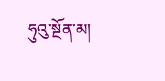ཧུའུ་སྔོན་མ།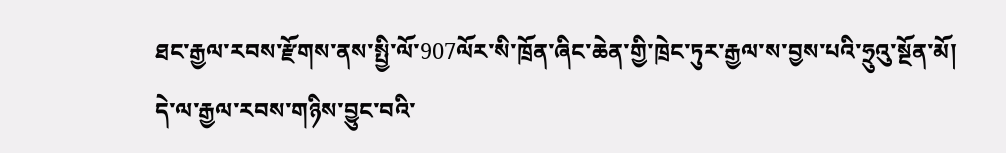ཐང་རྒྱལ་རབས་རྫོགས་ནས་སྤྱི་ལོ་907ལོར་སི་ཁྲོན་ཞིང་ཆེན་གྱི་ཁྲེང་ཏུར་རྒྱལ་ས་བྱས་པའི་ཧྲུའུ་སྔོན་མོ། དེ་ལ་རྒྱལ་རབས་གཉིས་བྱུང་བའི་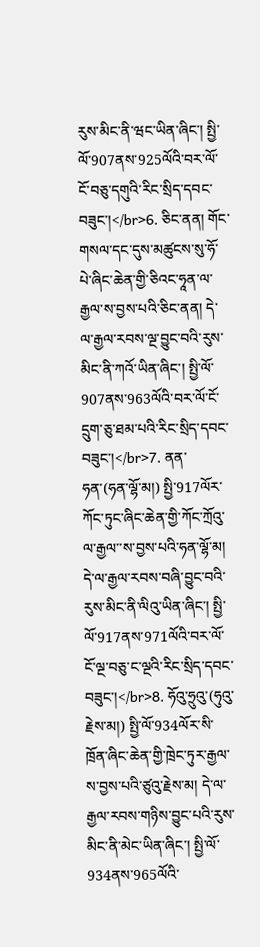རུས་མིང་ནི་ཝང་ཡིན་ཞིང་། སྤྱི་ལོ་907ནས་925ལོའི་བར་ལོ་ངོ་བཅུ་དགུའི་རིང་སྲིད་དབང་བཟུང་།</br>6. ཅིང་ནན། གོང་གསལ་དང་དུས་མཚུངས་སུ་ཧོ་པེ་ཞིང་ཆེན་གྱི་ཅིའང་ཧཱན་ལ་རྒྱལ་ས་བྱས་པའི་ཅིང་ནན། དེ་ལ་རྒྱལ་རབས་ལྔ་བྱུང་བའི་རུས་མིང་ནི་ཀའོ་ཡིན་ཞིང་། སྤྱི་ལོ་907ནས་963ལོའི་བར་ལོ་ངོ་དྲུག་ཅུ་ཐམ་པའི་རིང་སྲིད་དབང་བཟུང་།</br>7. ནན་ཧན་(ཧན་ལྷོ་མ།) སྤྱི་917ལོར་ཀོང་ཏུང་ཞིང་ཆེན་གྱི་ཀོང་ཀྲོའུ་ལ་རྒྱལ་་ས་བྱས་པའི་ཧན་ལྷོ་མ། དེ་ལ་རྒྱལ་རབས་བཞི་བྱུང་བའི་རུས་མིང་ནི་ལིའུ་ཡིན་ཞིང་། སྤྱི་ལོ་917ནས་971ལོའི་བར་ལོ་ངོ་ལྔ་བཅུ་ང་ལྔའི་རིང་སྲིད་དབང་བཟུང་།</br>8. ཧོའུ་ཧྲུའུ་(ཧུའུ་རྗེས་མ།) སྤྱི་ལོ་934ལོར་སི་ཁྲོན་ཞིང་ཆེན་གྱི་ཁྲེང་ཏུར་རྒྱལ་ས་བྱས་པའི་ཙུའུ་རྗེས་མ། དེ་ལ་རྒྱལ་རབས་གཉིས་བྱུང་པའི་རུས་མིང་ནི་མེང་ཡིན་ཞིང་། སྤྱི་ལོ་934ནས་965ལོའི་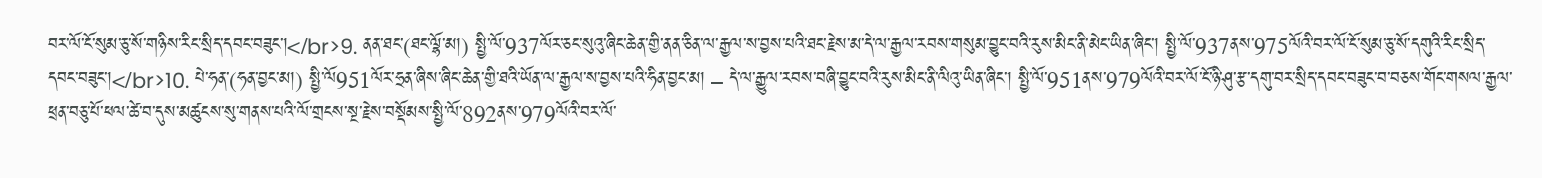བར་ལོ་ངོ་སུམ་ཅུ་སོ་གཉིས་རིང་སྲིད་དབང་བཟུང་།</br>9. ནན་ཐང་(ཐང་ལྷོ་མ།) སྤྱི་ལོ་937ལོར་ཅང་སུའུ་ཞིང་ཆེན་གྱི་ནན་ཅིན་ལ་རྒྱལ་ས་བྱས་པའི་ཐང་རྗེས་མ་དེ་ལ་རྒྱལ་རབས་གསུམ་བྱུང་བའི་རུས་མིང་ནི་མེང་ཡིན་ཞིང་། སྤྱི་ལོ་937ནས་975ལོའི་བར་ལོ་ངོ་སུམ་ཅུ་སོ་དགུའི་རིང་སྲིད་དབང་བཟུང་།</br>10. པེ་ཧན་(ཧན་བྱང་མ།) སྤྱི་ལོ951ལོར་ཧྲན་ཞིས་ཞིང་ཆེན་གྱི་ཐའི་ཡོན་ལ་རྒྱལ་ས་བྱས་པའི་ཧིན་བྱང་མ། – དེ་ལ་རྒྱུལ་རབས་བཞི་བྱུང་བའི་རུས་མིང་ནི་ལིའུ་ཡིན་ཞིང་། སྤྱི་ལོ་951ནས་979ལོའི་བར་ལོ་ངོ་ཉི་ཤུ་རྩ་དགུ་བར་སྲིད་དབང་བཟུང་བ་བཅས་གོང་གསལ་རྒྱལ་ཕྲན་བཅུ་པོ་ཕལ་ཚེ་བ་དུས་མཚུངས་སུ་གནས་པའི་ལོ་གྲངས་སྔ་རྗེས་བསྡོམས་སྤྱི་ལོ་892ནས་979ལོའི་བར་ལོ་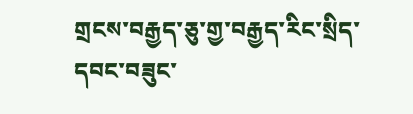གྲངས་བརྒྱད་ཅུ་གྱ་བརྒྱད་རིང་སྲིད་དབང་བཟུང་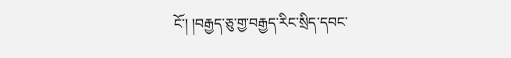ངོ་། །བརྒྱད་ཅུ་གྱ་བརྒྱད་རིང་སྲིད་དབང་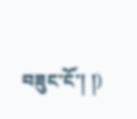བཟུང་ངོ་། །)